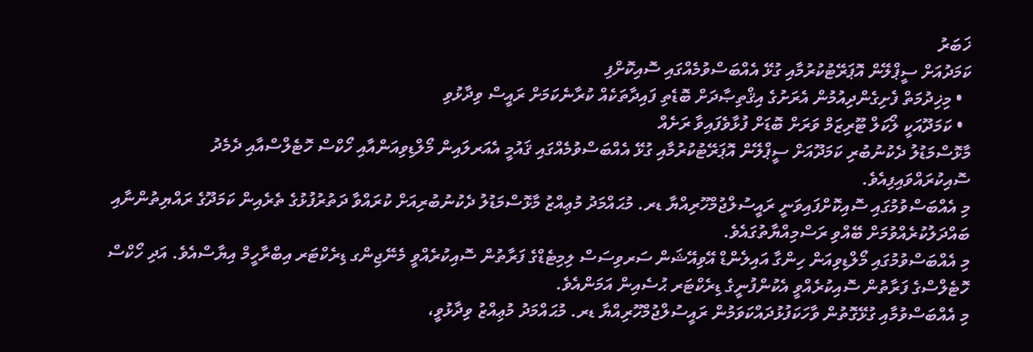ޚަބަރު
ކަމަދުއަށް ސީޕްލޭން އޮޕަރޭޓުކުރުމާއި ގުޅޭ އެއްބަސްވުމެއްގައި ސޮއިކޮށްފި
  • މިޚިދުމަތް ފެށިގެންދިއުމުން އެރަށުގެ އިޤްތިޞާދަށް ބޮޑެތި ފައިދާތަކެއް ކުރާނެކަމަށް ރައީސް ވިދާޅުވި
  • ކަމަދޫއަކީ ލޯކަލް ޓޫރިޒަމް ވަރަށް ބޮޑަށް ފުޅާވެފައިވާ ރަށެއް
މާޅޮސްމަޑުލު ދެކުނުބުރި ކަމަދޫއަށް ސީޕްލޭން އޮޕަރޭޓުކުރުމާއި ގުޅޭ އެއްބަސްވުމެއްގައި ޤައުމީ އެއަރލައިން މޯލްޑިވިއަންއާއި ހޯކްސް ހޮޓެލްސްއާއި ދެމެދު ސޮއިކުރައްވައިފިއެވެ.
މި އެއްބަސްވުމުގައި ސޮއިކޮށްފައިވަނީ ރައީސުލްޖުމްހޫރިއްޔާ ޑރ. މުޙައްމަދު މުޢިއްޒު މާޅޮސްމަޑުލު ދެކުނުބުރިއަށް ކުރައްވާ ދަތުރުފުޅުގެ ތެރެއިން ކަމަދޫގެ ރައްޔިތުންނާއި ބައްދަލުކުރެއްވުމަށް ބޭއްވި ރަސްމިއްޔާތުގައެވެ.
މި އެއްބަސްވުމުގައި މޯލްޑިވިއަން ހިންގާ އައިލެންޑް އޭވިއޭޝަން ސަރވިސަސް ލިމިޓެޑްގެ ފަރާތުން ސޮއިކުރެއްވީ މެނޭޖިންގ ޑިރެކްޓަރ އިބްރާހީމް އިޔާސްއެވެ. އަދި ހޯކްސް ހޮޓެލްސްގެ ފަރާތުން ސޮއިކުރެއްވީ އެކުންފުނީގެ ޑިރެކްޓަރ ޙުސެއިން އަމަންއެވެ.
މި އެއްބަސްވުމާއި ގުޅޭގޮތުން ވާހަކަފުޅުދައްކަވަމުން ރައީސުލްޖުމްހޫރިއްޔާ ޑރ. މުޙައްމަދު މުޢިއްޒު ވިދާޅުވީ،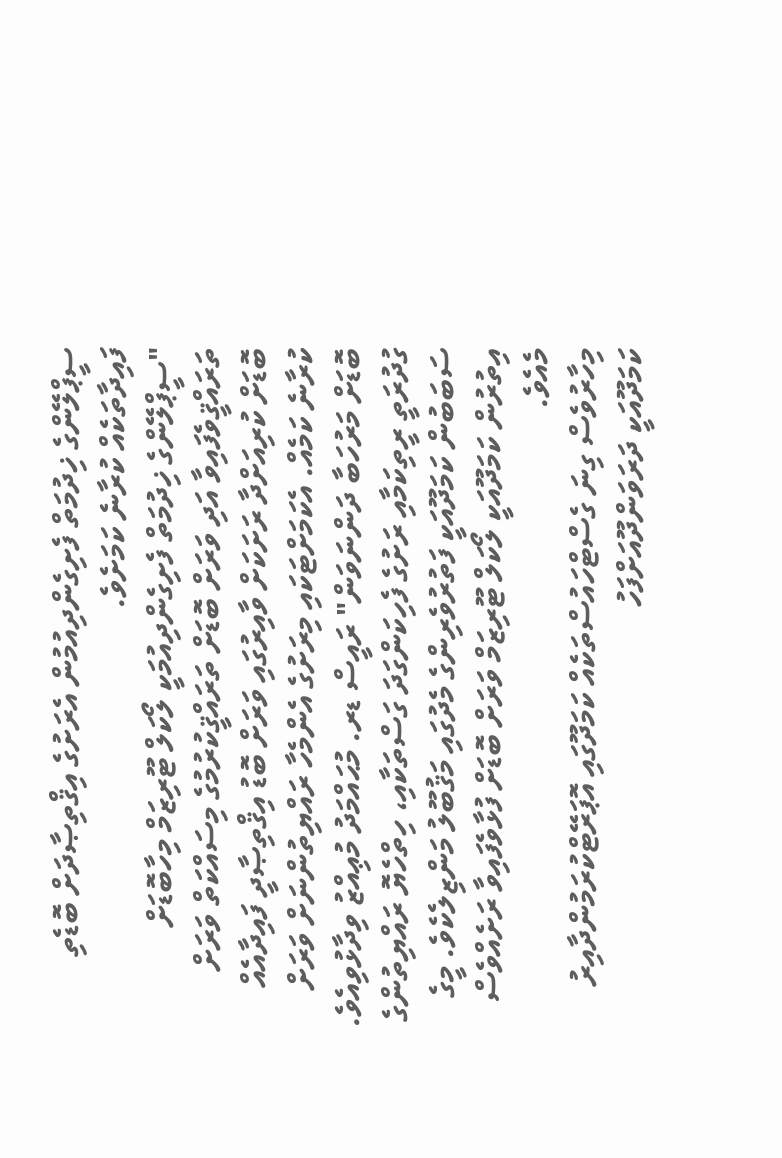ސީޕްލޭންގެ ޚިދުމަތް ފެށިގެންދިއުމުން އެރަށުގެ އިޤްތިޞާދަށް ބޮޑެތި ފައިދާތަކެއް ކުރާނެ ކަމަށެވެ.
"ސީޕްލޭންގެ ޚިދުމަތް ފެށިގެންދިއުމަކީ ލޯކަލް ޓޫރިޒަމް މިހާބޮޑަށް ތަރައްޤީވެފައިވާ އަދި ވަރަށް ބޮޑަށް ތަރައްޤީކުރުމުގެ މިސައްކަތް ވަރަށް ބޮޑަށް ކުރިއަށްދާ ރަށަކަށް ވާއިރުގައި ވަރަށް ބޮޑު އިޤްތިޞާދީ ފައިދާއެއް ކުރާނެ ކަމެއް. އެކަމަށްޓަކައި މިރަށުގެ އެންމެހާ ރައްޔިތުންނަށް ވަރަށް ބޮޑަށް މަރުހަބާ ދަންނަވަން" ރައީސް ޑރ. މުޙައްމަދު މުޢިއްޒު ވިދާޅުވިއެވެ.
ގުދުރަތީ ރީތިކަމާއި ރަށުގެ ފެހިކަންގަދަ ގަސްތަކާއި، ހިތްހެޔޮ ރައްޔިތުންގެ ސަބަބުން ކަމަދޫއަކީ ފަތުރުވެރިންގެ މެދުގައި މަޤުބޫލު މަންޒިލެކެވެ. މީގެ އިތުރުން ކަމަދޫއަކީ ލޯކަލް ޓޫރިޒަމް ވަރަށް ބޮޑަށް ފުޅާވެފައިވާ ރަށެއްވެސް މެއެވެ.
މިހާރުވެސް ގިނަ ގެސްޓްހައުސްތަކެއް ކަމަދޫގައި އޮޕަރޭޓްކުރަމުންދާއިރު ކަމަދޫއަކީ ދަރަވަންދޫއަށްފަހު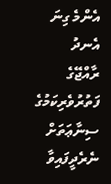އެންމެ ގިނަ އެނދު ރާއްޖޭގެ ފަތުރުވެރިކަމުގެ ސިނާޢަތަށް ނެރެދީފައިވާ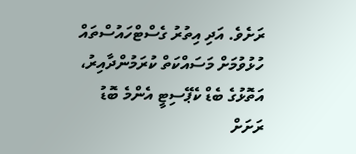ރަށެވެ. އަދި އިތުރު ގެސްޓްހައުސްތައް ހުޅުވުމަށް މަސައްކަތް ކުރަމުންދާއިރު، އަތޮޅުގެ ބެޑް ކެޕޭސިޓީ އެންމެ ބޮޑު ރަށަށް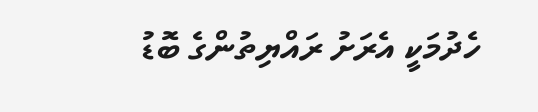ހެދުމަކީ އެރަށު ރައްޔިތުންގެ ބޮޑު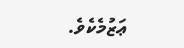ޢަޒުމެކެވެ.